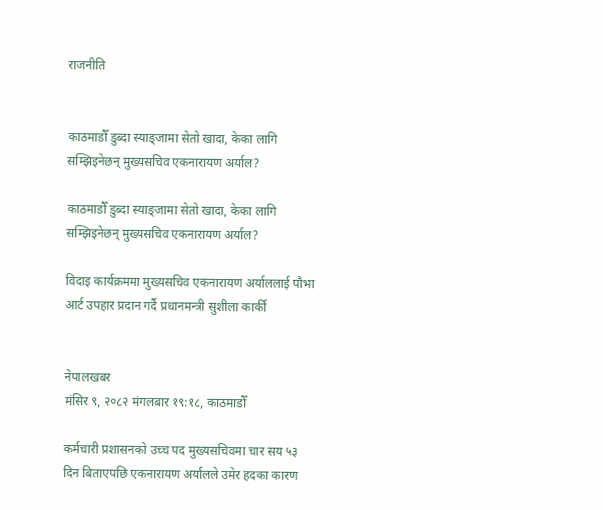राजनीति


काठमाडौँ डुब्दा स्याङ्जामा सेतो खादा, केका लागि सम्झिइनेछन् मुख्यसचिव एकनारायण अर्याल?

काठमाडौँ डुब्दा स्याङ्जामा सेतो खादा, केका लागि सम्झिइनेछन् मुख्यसचिव एकनारायण अर्याल?

विदाइ कार्यक्रममा मुख्यसचिव एकनारायण अर्याललाई पौभा आर्ट उपहार प्रदान गर्दै प्रधानमन्त्री सुशीला कार्की


नेपालखबर
मंसिर ९, २०८२ मंगलबार १९:१८, काठमाडौँ

कर्मचारी प्रशासनको उच्च पद मुख्यसचिवमा चार सय ५३ दिन बिताएपछि एकनारायण अर्यालले उमेर हदका कारण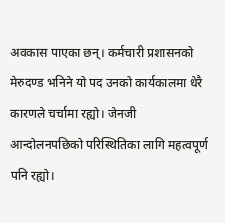अवकास पाएका छन्। कर्मचारी प्रशासनको मेरुदण्ड भनिने यो पद उनको कार्यकालमा धेरै कारणले चर्चामा रह्यो। जेनजी आन्दोलनपछिको परिस्थितिका लागि महत्वपूर्ण पनि रह्यो।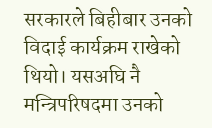सरकारले बिहीबार उनको विदाई कार्यक्रम राखेको थियो। यसअघि नै मन्त्रिपरिषदमा उनको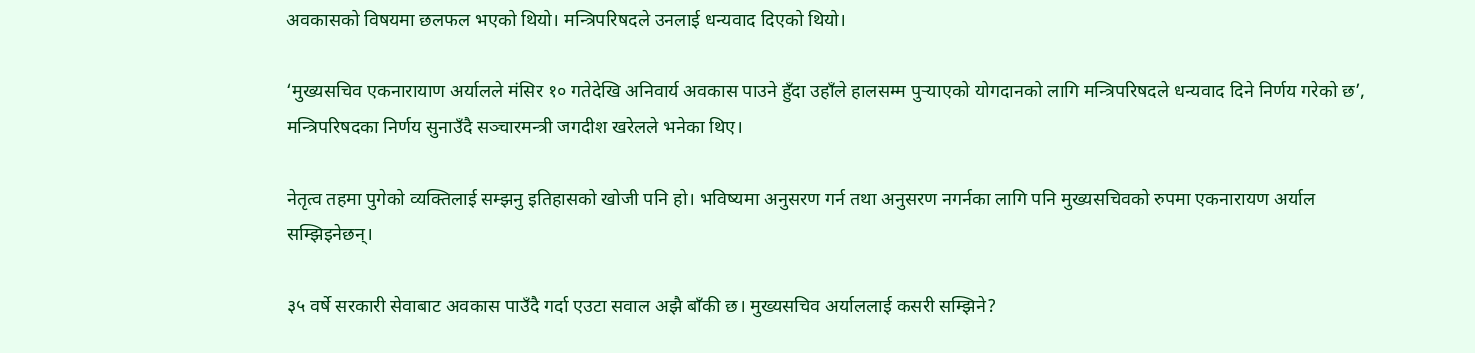अवकासको विषयमा छलफल भएको थियो। मन्त्रिपरिषदले उनलाई धन्यवाद दिएको थियो।

‘मुख्यसचिव एकनारायाण अर्यालले मंसिर १० गतेदेखि अनिवार्य अवकास पाउने हुँदा उहाँले हालसम्म पुर्‍याएको योगदानको लागि मन्त्रिपरिषदले धन्यवाद दिने निर्णय गरेको छ’, मन्त्रिपरिषदका निर्णय सुनाउँदै सञ्चारमन्त्री जगदीश खरेलले भनेका थिए।

नेतृत्व तहमा पुगेको व्यक्तिलाई सम्झनु इतिहासको खोजी पनि हो। भविष्यमा अनुसरण गर्न तथा अनुसरण नगर्नका लागि पनि मुख्यसचिवको रुपमा एकनारायण अर्याल सम्झिइनेछन्।

३५ वर्षे सरकारी सेवाबाट अवकास पाउँदै गर्दा एउटा सवाल अझै बाँकी छ। मुख्यसचिव अर्याललाई कसरी सम्झिने?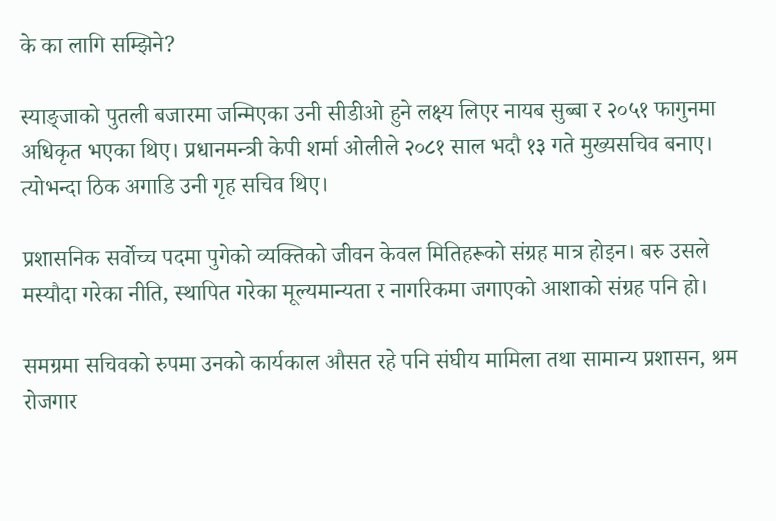के का लागि सम्झिने?

स्याङ्जाको पुतली बजारमा जन्मिएका उनी सीडीओ हुने लक्ष्य लिएर नायब सुब्बा र २०५१ फागुनमा अधिकृत भएका थिए। प्रधानमन्त्री केपी शर्मा ओलीले २०८१ साल भदौ १३ गते मुख्यसचिव बनाए। त्योभन्दा ठिक अगाडि उनी गृह सचिव थिए।

प्रशासनिक सर्वोच्च पदमा पुगेको व्यक्तिको जीवन केवल मितिहरूको संग्रह मात्र होइन। बरु उसले मस्यौदा गरेका नीति, स्थापित गरेका मूल्यमान्यता र नागरिकमा जगाएको आशाको संग्रह पनि हो।

समग्रमा सचिवको रुपमा उनको कार्यकाल औसत रहे पनि संघीय मामिला तथा सामान्य प्रशासन, श्रम रोजगार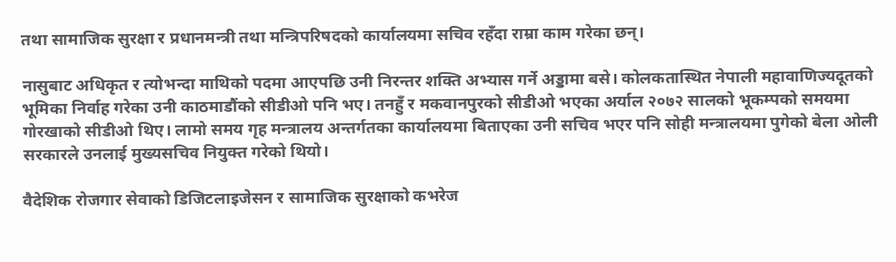तथा सामाजिक सुरक्षा र प्रधानमन्त्री तथा मन्त्रिपरिषदको कार्यालयमा सचिव रहँदा राम्रा काम गरेका छन्।

नासुबाट अधिकृत र त्योभन्दा माथिको पदमा आएपछि उनी निरन्तर शक्ति अभ्यास गर्ने अड्डामा बसे। कोलकतास्थित नेपाली महावाणिज्यदूतको भूमिका निर्वाह गरेका उनी काठमाडौंको सीडीओ पनि भए। तनहुँ र मकवानपुरको सीडीओ भएका अर्याल २०७२ सालको भूकम्पको समयमा गोरखाको सीडीओ थिए। लामो समय गृह मन्त्रालय अन्तर्गतका कार्यालयमा बिताएका उनी सचिव भएर पनि सोही मन्त्रालयमा पुगेको बेला ओली सरकारले उनलाई मुख्यसचिव नियुक्त गरेको थियो।

वैदेशिक रोजगार सेवाको डिजिटलाइजेसन र सामाजिक सुरक्षाको कभरेज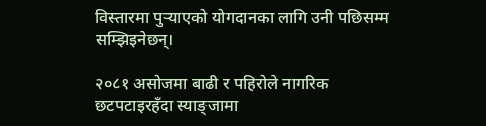विस्तारमा पुर्‍याएको योगदानका लागि उनी पछिसम्म सम्झिइनेछन्।

२०८१ असोजमा बाढी र पहिरोले नागरिक छटपटाइरहँदा स्याङ्जामा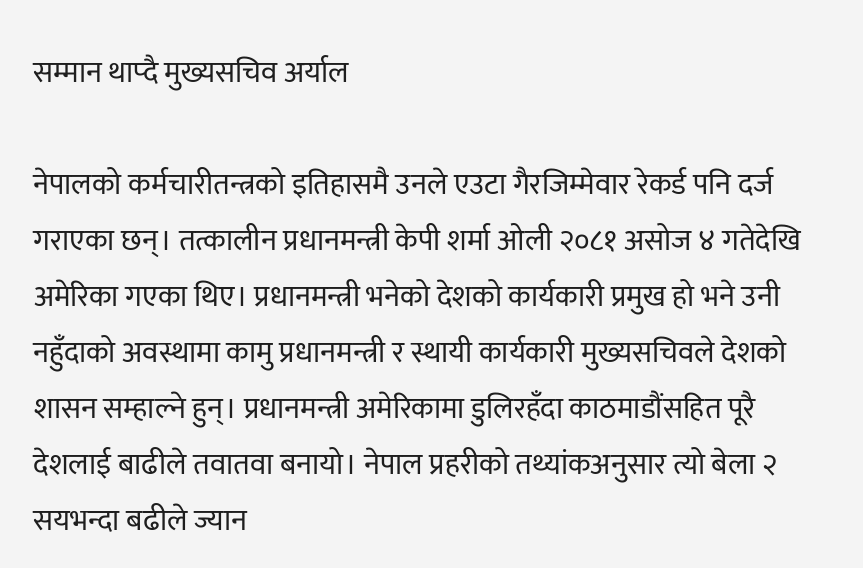सम्मान थाप्दै मुख्यसचिव अर्याल

नेपालको कर्मचारीतन्त्रको इतिहासमै उनले एउटा गैरजिम्मेवार रेकर्ड पनि दर्ज गराएका छन्। तत्कालीन प्रधानमन्त्री केपी शर्मा ओली २०८१ असोज ४ गतेदेखि अमेरिका गएका थिए। प्रधानमन्त्री भनेको देशको कार्यकारी प्रमुख हो भने उनी नहुँदाको अवस्थामा कामु प्रधानमन्त्री र स्थायी कार्यकारी मुख्यसचिवले देशको शासन सम्हाल्ने हुन्। प्रधानमन्त्री अमेरिकामा डुलिरहँदा काठमाडौंसहित पूरै देशलाई बाढीले तवातवा बनायो। नेपाल प्रहरीको तथ्यांकअनुसार त्यो बेला २ सयभन्दा बढीले ज्यान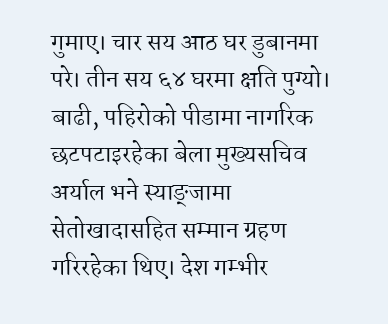गुमाए। चार सय आठ घर डुबानमा परे। तीन सय ६४ घरमा क्षति पुग्यो। बाढी, पहिरोको पीडामा नागरिक छटपटाइरहेका बेला मुख्यसचिव अर्याल भने स्याङ्जामा सेतोखादासहित सम्मान ग्रहण गरिरहेका थिए। देश गम्भीर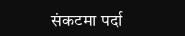संकटमा पर्दा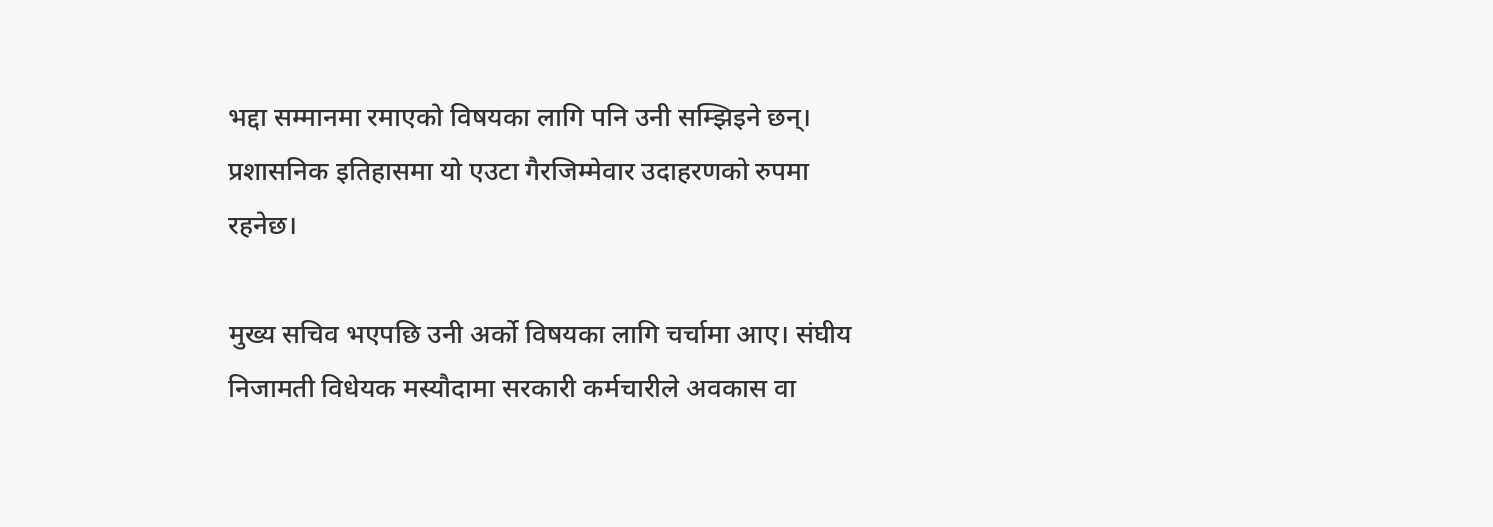भद्दा सम्मानमा रमाएको विषयका लागि पनि उनी सम्झिइने छन्। प्रशासनिक इतिहासमा यो एउटा गैरजिम्मेवार उदाहरणको रुपमा रहनेछ।

मुख्य सचिव भएपछि उनी अर्को विषयका लागि चर्चामा आए। संघीय निजामती विधेयक मस्यौदामा सरकारी कर्मचारीले अवकास वा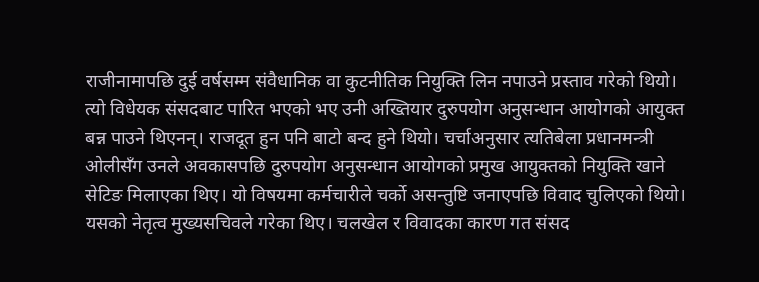राजीनामापछि दुई वर्षसम्म संवैधानिक वा कुटनीतिक नियुक्ति लिन नपाउने प्रस्ताव गरेको थियो। त्यो विधेयक संसदबाट पारित भएको भए उनी अख्तियार दुरुपयोग अनुसन्धान आयोगको आयुक्त बन्न पाउने थिएनन्। राजदूत हुन पनि बाटो बन्द हुने थियो। चर्चाअनुसार त्यतिबेला प्रधानमन्त्री ओलीसँग उनले अवकासपछि दुरुपयोग अनुसन्धान आयोगको प्रमुख आयुक्तको नियुक्ति खाने सेटिङ मिलाएका थिए। यो विषयमा कर्मचारीले चर्को असन्तुष्टि जनाएपछि विवाद चुलिएको थियो। यसको नेतृत्व मुख्यसचिवले गरेका थिए। चलखेल र विवादका कारण गत संसद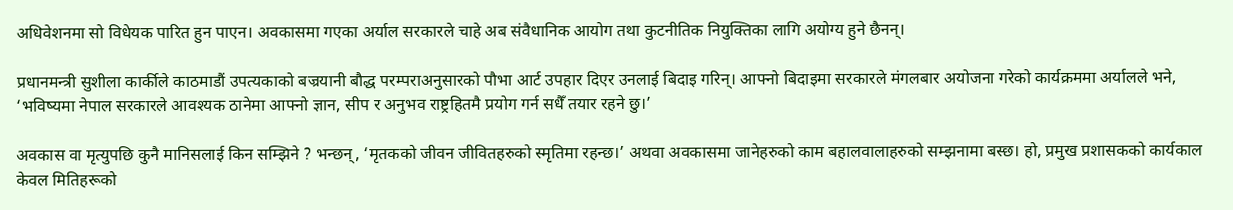अधिवेशनमा सो विधेयक पारित हुन पाएन। अवकासमा गएका अर्याल सरकारले चाहे अब संवैधानिक आयोग तथा कुटनीतिक नियुक्तिका लागि अयोग्य हुने छैनन्।

प्रधानमन्त्री सुशीला कार्कीले काठमाडौं उपत्यकाको बज्रयानी बौद्ध परम्पराअनुसारको पौभा आर्ट उपहार दिएर उनलाई बिदाइ गरिन्। आफ्नो बिदाइमा सरकारले मंगलबार अयोजना गरेको कार्यक्रममा अर्यालले भने, ‘भविष्यमा नेपाल सरकारले आवश्यक ठानेमा आफ्नो ज्ञान, सीप र अनुभव राष्ट्रहितमै प्रयोग गर्न सधैँ तयार रहने छु।’

अवकास वा मृत्युपछि कुनै मानिसलाई किन सम्झिने ? भन्छन्, ‘मृतकको जीवन जीवितहरुको स्मृतिमा रहन्छ।’ अथवा अवकासमा जानेहरुको काम बहालवालाहरुको सम्झनामा बस्छ। हो, प्रमुख प्रशासकको कार्यकाल केवल मितिहरूको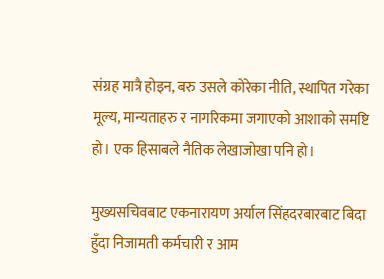संग्रह मात्रै होइन, बरु उसले कोरेका नीति, स्थापित गरेका मूल्य, मान्यताहरु र नागरिकमा जगाएको आशाको समष्टि हो। एक हिसाबले नैतिक लेखाजोखा पनि हो।

मुख्यसचिवबाट एकनारायण अर्याल सिंहदरबारबाट बिदा हुँदा निजामती कर्मचारी र आम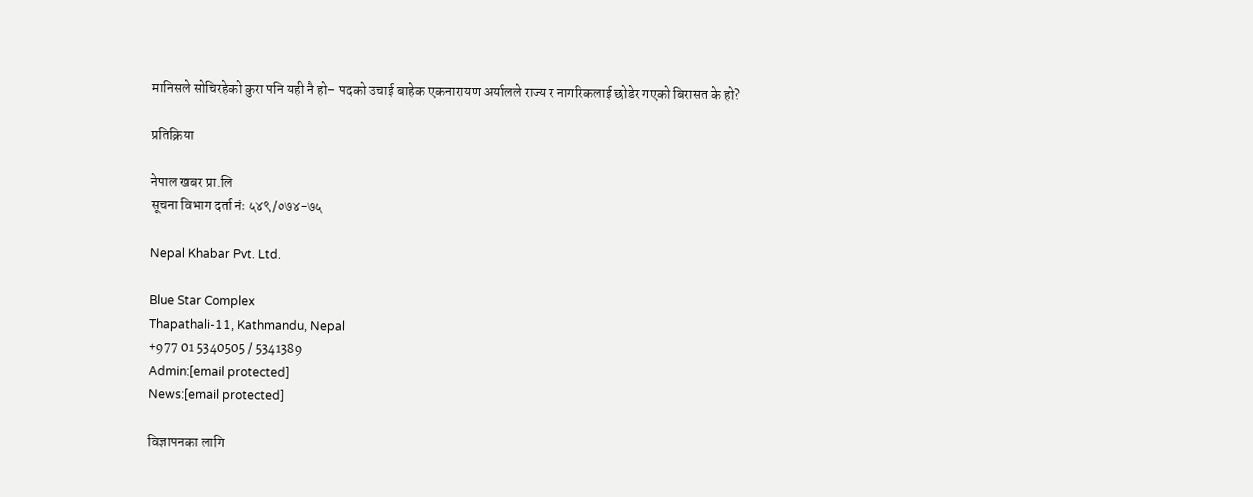मानिसले सोचिरहेको कुरा पनि यही नै हो– पदको उचाई बाहेक एकनारायण अर्यालले राज्य र नागरिकलाई छोडेर गएको बिरासत के हो?

प्रतिक्रिया

नेपाल खबर प्रा.लि
सूचना विभाग दर्ता नंः ५४९/०७४-७५

Nepal Khabar Pvt. Ltd.

Blue Star Complex
Thapathali-11, Kathmandu, Nepal
+977 01 5340505 / 5341389
Admin:[email protected]
News:[email protected]

विज्ञापनका लागि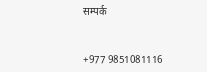सम्पर्क


+977 9851081116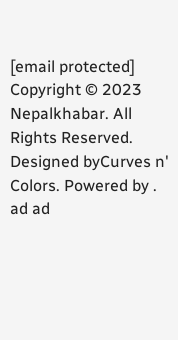[email protected]
Copyright © 2023 Nepalkhabar. All Rights Reserved. Designed byCurves n' Colors. Powered by .
ad ad